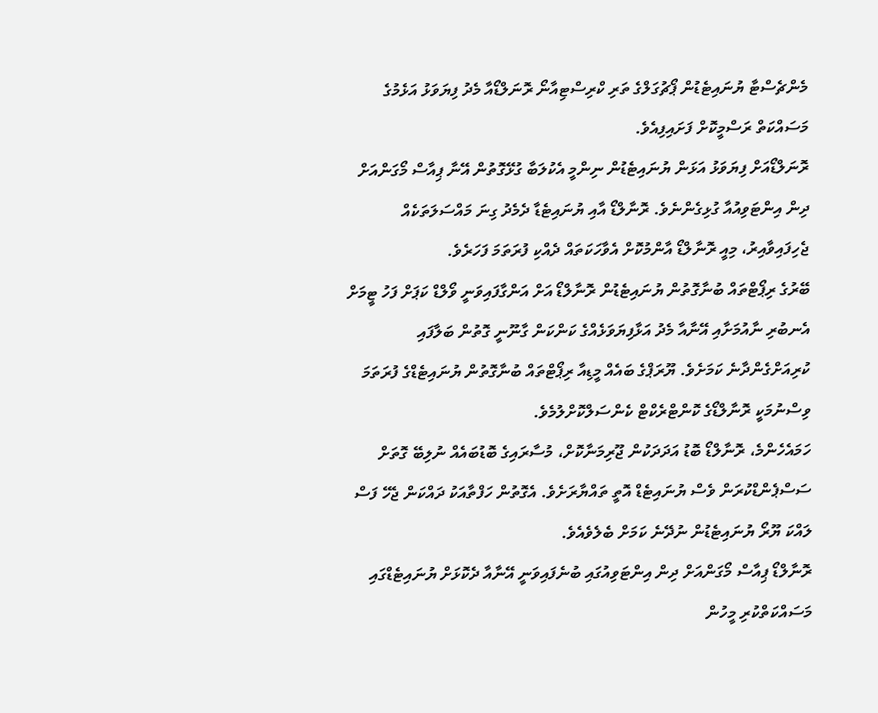މެންޗެސްޓާ ޔުނައިޓެޑުން ޕޯޗުގަލްގެ ތަރި ކްރިސްޓިއާނޯ ރޮނަލްޑޯއާ މެދު ފިޔަވަޅު އަޅެމުގެ މަސައްކަތް ރަސްމީކޮށް ފަށައިފިއެވެ.
ރޮނަލްޑޯއަށް ފިޔަވަޅު އަޅަން ޔުނައިޓެޑުން ނިންމީ އެކުލަބާ ގުޅޭގޮތުން އޭނާ ޕިއާސް މޯގަންއަށް ދިން އިންޓަވިއުއާ ގުޅިގެންނެވެ. ރޮނާލްޑޯ އާއި ޔުނައިޓެޑާ ދެމެދު ގިނަ މައްސަލަތަކެއް ޖެހިފައިވާއިރު، މިއީ ރޮނާލްޑޯ އާންމުކޮށް އެވާހަކަތައް ދެއްކި ފުރަތަމަ ފަހަރެވެ.
ބޭރުގެ ރިޕޯޓްތައް ބުނާގޮތުން ޔުނައިޓެޑުން ރޮނާލްޑޯ އަށް އަންގާފައިވަނީ ވޯލްޑް ކަޕަށް ފަހު ޓީމަށް އެނބުރި ނާއުމަށާއި އޭނާއާ މެދު އަޅާފިޔަވަޅެއްގެ ކަންކަން ގާނޫނީ ގޮތުން ބަލާފައި ކުރިއަށްގެންދާނެ ކަމަށެވެ. ޔޫރަޕްގެ ބައެއް މީޑިއާ ރިޕޯޓްތައް ބުނާގޮތުން ޔުނައިޓެޑްގެ ފުރަތަމަ ވިސްނުމަކީ ރޮނާލްޑޯގެ ކޮންޓްރެކްޓް ކެންސަލްކޮށްލުމެވެ.
ހަމައެހެންމެ، ރޮނާލްޑޯ ބޮޑު އަދަދަކުން ޖޫރިމަނާކޮށް، މުސާރައިގެ ބޮޑުބައެއް ނުލިބޭ ގޮތަށް ސަސްޕެންޑްކުރަން ވެސް ޔުނައިޓެޑް އޮތީ ތައްޔާރަށެވެ. އެގޮތުން ހަފްތާއަކު ދައްކަން ޖެހޭ ފަސް ލައްކަ ޔޫރޯ ޔުނައިޓެޑުން ނުދޭނެ ކަމަށް ބެލެވެއެވެ.
ރޮނާލްޑޯ ޕިއާސް މޯގަންއަށް ދިން އިންޓަވިއުގައި ބުނެފައިވަނީ އޭނާއާ ދެކޮޅަށް ޔުނައިޓެޑްގައި މަސައްކަތްކުރި މީހުން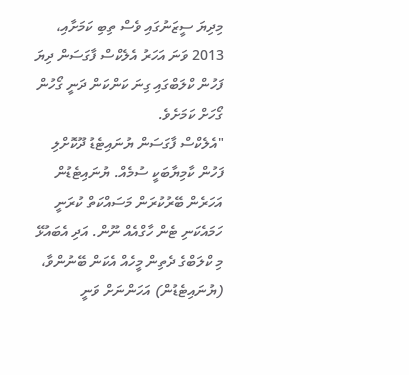މިދިޔަ ސީޒަނުގައި ވެސް ތިބި ކަމަށާއި، 2013 ވަނަ އަހަރު އެލެކްސް ފާގަސަން ދިޔަ ފަހުން ކްލަބްގައި ގިނަ ކަންކަން ދަނީ ގޯހުން ގޯހަށް ކަމަށެވެ.
"އެލެކްސް ފާގަސަން ޔުނައިޓެޑު ދޫކޮށްލި ފަހުން ކާމިޔާބަކީ ސުމެއް. ޔުނައިޓެޑުން އަހަރެން ބޭރުކުރަން މަސައްކަތް ކުރަނީ ހަމައެކަނި ޓެން ހާގްއެއް ނޫން. އަދި އެބައުޅޭ މި ކްލަބްގެ ދެތިން މީހެއް އެކަން ބޭނުންވާ، (ޔުނައިޓެޑުން) އަހަންނަށް ވަނީ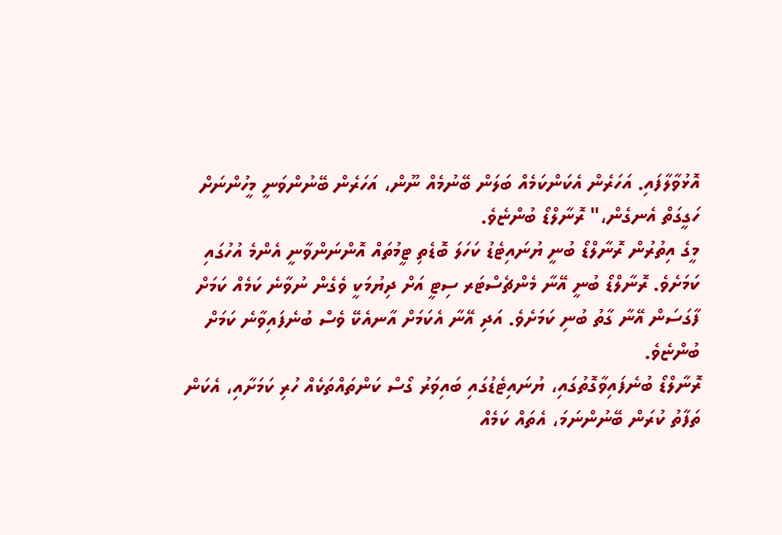އޮޅުވާލާފައި. އަހަރެން އެކަންކަމެއް ބަލަން ބޭނުމެއް ނޫން، އަހަރެން ބޭނުންވަނީ މީހުންނަށް ހަގީގަތް އެނގެން،" ރޮނާލްޑޯ ބުންޏެވެ.
މީގެ އިތުރުން ރޮނާލްޑޯ ބުނީ ޔުނައިޓެޑު ކަހަލަ ބޮޑެތި ޓީމުތައް އޮންނަންވާނީ އެންމެ އުހުގައި ކަމަށެވެ. ރޮނާލްޑޯ ބުނީ އޭނާ މެންޗެސްޓަރ ސިޓީ އަށް ދިޔުމަކީ ވެގެން ނުވާނެ ކަމެއް ކަމަށް ފާގަސަން އޭނާ ގާތު ބުނި ކަމަށެވެ. އަދި އޭނާ އެކަމަށް އާނއެކޭ ވެސް ބުނެފައިވާނެ ކަމަށް ބުންޏެވެ.
ރޮނާލްޑޯ ބުނެފައިވާގޮތުގައި، ޔުނައިޓެޑުގައި ބައިވަރު ގޯސް ކަންތައްތަކެއް ހުރި ކަމަށާއި، އެކަން ތަފާތު ކުރަން ބޭނުންނަމަ، އެތައް ކަމެއް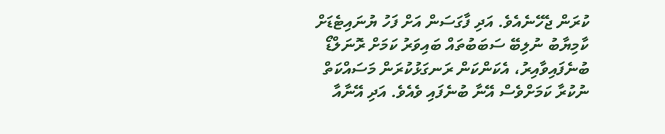ކުރަން ޖެހޭނެއެވެ. އަދި ފާގަސަން އަށް ފަހު ޔުނައިޓެޑަށް ކާމިޔާބު ނުލިބޭ ސަބަބުތައް ބައިވަރު ކަމަށް ރޮނަލްޑޯ ބުނެފައިވާއިރު، އެކަންކަން ރަނގަޅުކުރަން މަސައްކަތް ނުކުރާ ކަމަށްވެސް އޭނާ ބުނެފައި ވެއެވެ. އަދި އޭނާއާ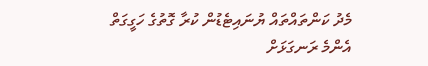މެދު ކަންތައްތައް ޔުނައިޓެޑުން ކުރާ ގޮތުގެ ހަގީގަތް އެންމެ ރަނގަޅަށް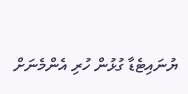ޔުނައިޓެޑާ ގުޅުން ހުރި އެންމެނަށް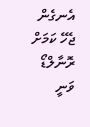އެނގެން ޖެހޭ ކަމަށް ރޮނާލްޑޯ ވަނީ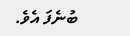ބުނެފަ އެވެ.